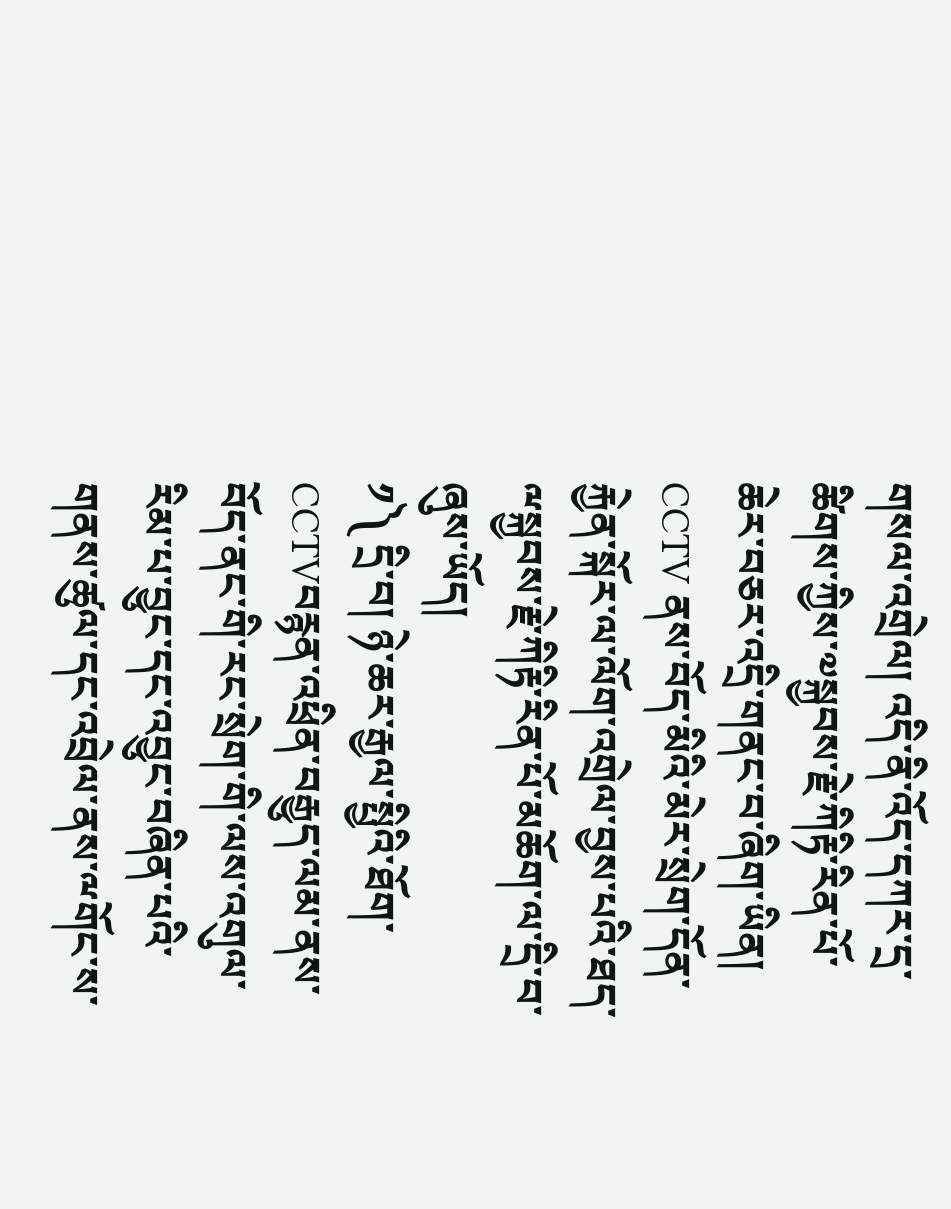གསལ་འགྲེལ། འདི་ནི་འོད་དཀར་དྲ་ཚིགས་ཀྱིས་༧སྐྱབས་རྗེ་ཀིརྟི་རིན་པོ་ཆེར་བཅར་འདྲི་གནང་བ་ཞིག་ཡིན།
CCTV ནས་བོད་མིའི་མེར་སྲེག་དོན་རྐྱེན་སྐོར་ལ་ལོག་འགྲེལ་བྱས་པའི་ཐད་ྋསྐྱབས་རྗེ་ཀིརྟི་རིན་པོ་མཆོག་ལ་དྲི་བ་ཞུས་ཡོད།
༡༽ དྲི་བ། ཉེ་ཆར་རྒྱལ་སྤྱིའི་ཐོག་ CCTVབརྙན་འཕྲིན་བརྒྱུད་ལམ་ནས་བོད་ནང་གི་རང་སྲེག་གི་ལས་འགུལ་རིམ་པ་བྱུང་དང་འབྱུང་བཞིན་པའི་གནས་ཚུལ་དང་འབྲེལ་ནས་ྋགོང་ས་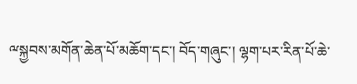ྋསྐྱབས་མགོན་ཆེན་པོ་མཆོག་དང་། བོད་གཞུང་། ལྷག་པར་རིན་པོ་ཆེ་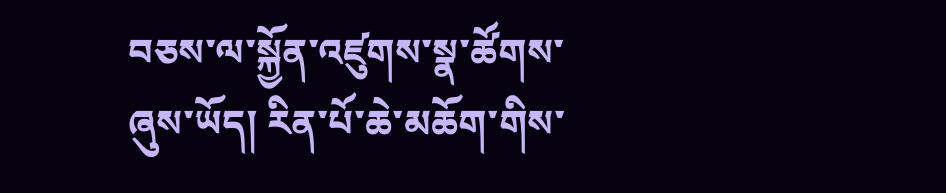བཅས་ལ་སྐྱོན་འཛུགས་སྣ་ཚོགས་ཞུས་ཡོད། རིན་པོ་ཆེ་མཆོག་གིས་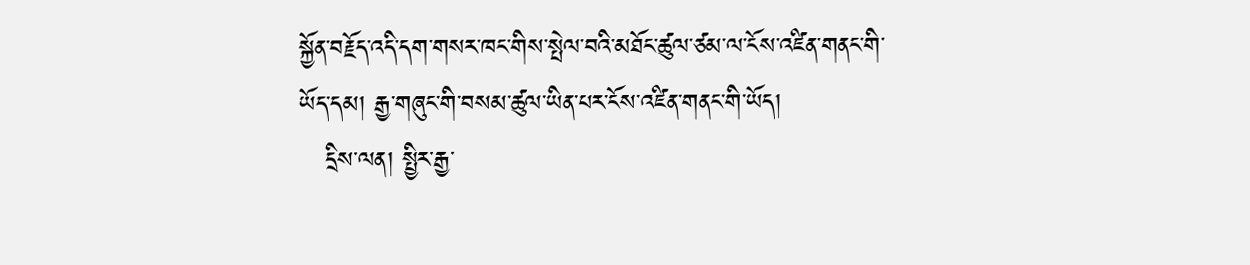སྐྱོན་བརྗོད་འདི་དག་གསར་ཁང་གིས་སྤེལ་བའི་མཐོང་ཚུལ་ཙམ་ལ་ངོས་འཛིན་གནང་གི་ཡོད་དམ། རྒྱ་གཞུང་གི་བསམ་ཚུལ་ཡིན་པར་ངོས་འཛིན་གནང་གི་ཡོད།
   དྲིས་ལན། སྤྱིར་རྒྱ་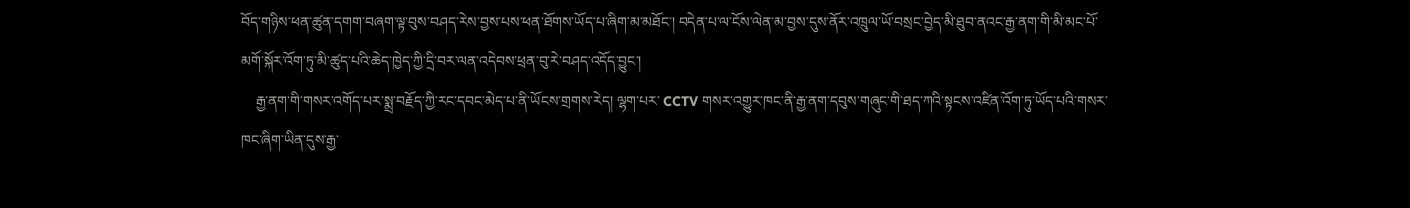བོད་གཉིས་ཕན་ཚུན་དགག་བཞག་ལྟ་བུས་བཤད་རེས་བྱས་པས་ཕན་ཐོགས་ཡོད་པ་ཞིག་མ་མཐོང་། བདེན་པ་ལ་ངོས་ལེན་མ་བྱས་དུས་ནོར་འཁྲུལ་ཡོ་བསྲང་བྱེད་མི་ཐུབ་ནའང་རྒྱ་ནག་གི་མི་མང་པོ་མགོ་སྐོར་འོག་ཏུ་མི་ཚུད་པའི་ཆེད་ཁྱེད་ཀྱི་དྲི་བར་ལན་འདེབས་ཕྲན་བུ་རེ་བཤད་འདོད་བྱུང་།
    རྒྱ་ནག་གི་གསར་འགོད་པར་སྨྲ་བརྗོད་ཀྱི་རང་དབང་མེད་པ་ནི་ཡོངས་གྲགས་རེད། ལྷག་པར་ CCTV གསར་འགྱུར་ཁང་ནི་རྒྱ་ནག་དབུས་གཞུང་གི་ཐད་ཀའི་སྟངས་འཛིན་འོག་ཏུ་ཡོད་པའི་གསར་ཁང་ཞིག་ཡིན་དུས་རྒྱ་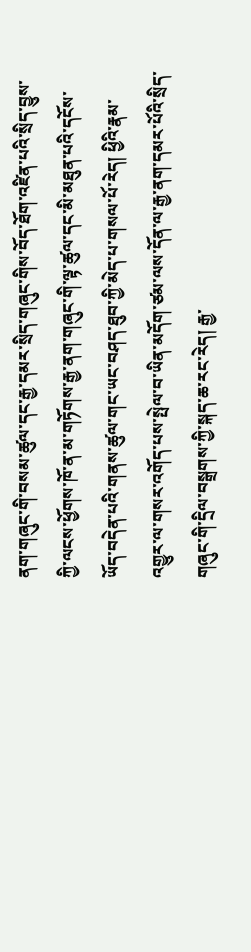ནག་གཞུང་གི་བསམ་ཚུལ་དང་རྒྱ་དམར་སྲིད་གཞུང་གིས་བོད་ཐོག་འཛིན་པའི་སྲིད་བྱུས་ཀྱི་ལངས་ཕྱོགས་ཁོ་ན་མ་གཏོགས་རྒྱ་ནག་གཞུང་གི་ལྟ་ཚུལ་དང་མི་མཐུན་པའི་དངོས་ཡོད་བདེན་པའི་གནས་ཚུལ་གང་ཡང་བཤད་ཐུབ་ཀྱི་མེད་པ་གསལ་པོ་རེད། ཕྱིའི་རྣམ་འགྱུར་ལ་གསར་འགོད་པས་སྤེལ་བ་ཡིན་མདོག་ཙམ་ལས་དོན་ལ་རྒྱ་ནག་དམར་པོའི་སྲིད་གཞུང་གི་དྲིལ་བསྒྲགས་ཀྱི་སྐད་ཆ་རང་རེད། རྒྱ་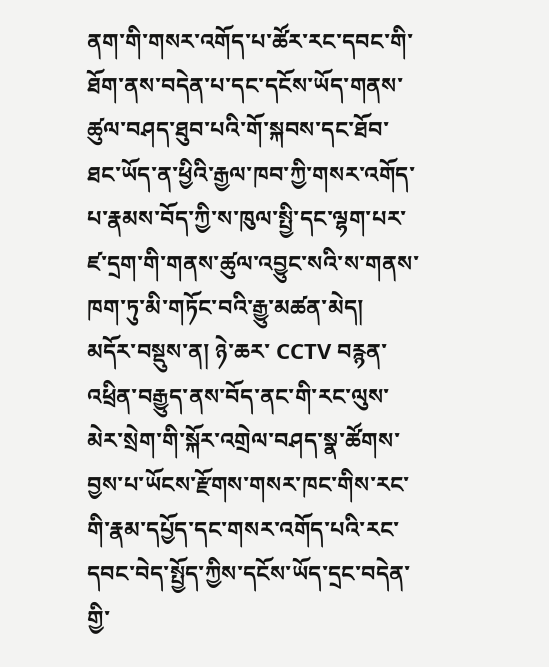ནག་གི་གསར་འགོད་པ་ཚོར་རང་དབང་གི་ཐོག་ནས་བདེན་པ་དང་དངོས་ཡོད་གནས་ཚུལ་བཤད་ཐུབ་པའི་གོ་སྐབས་དང་ཐོབ་ཐང་ཡོད་ན་ཕྱིའི་རྒྱལ་ཁབ་ཀྱི་གསར་འགོད་པ་རྣམས་བོད་ཀྱི་ས་ཁུལ་སྤྱི་དང་ལྷག་པར་ཛ་དྲག་གི་གནས་ཚུལ་འབྱུང་སའི་ས་གནས་ཁག་ཏུ་མི་གཏོང་བའི་རྒྱུ་མཚན་མེད། མདོར་བསྡུས་ན། ཉེ་ཆར་ CCTV བརྙན་འཕྲིན་བརྒྱུད་ནས་བོད་ནང་གི་རང་ལུས་མེར་སྲེག་གི་སྐོར་འགྲེལ་བཤད་སྣ་ཚོགས་བྱས་པ་ཡོངས་རྫོགས་གསར་ཁང་གིས་རང་གི་རྣམ་དཔྱོད་དང་གསར་འགོད་པའི་རང་དབང་བེད་སྤྱོད་ཀྱིས་དངོས་ཡོད་དྲང་བདེན་གྱི་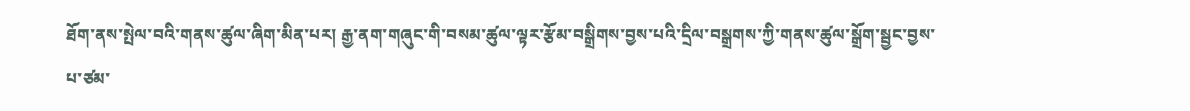ཐོག་ནས་སྤེལ་བའི་གནས་ཚུལ་ཞིག་མིན་པར། རྒྱ་ནག་གཞུང་གི་བསམ་ཚུལ་ལྟར་རྩོམ་བསྒྲིགས་བྱས་པའི་དྲིལ་བསྒྲགས་ཀྱི་གནས་ཚུལ་སྒྲོག་སྦྱང་བྱས་པ་ཙམ་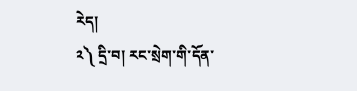རེད།
༢༽ དྲི་བ། རང་སྲེག་གི་དོན་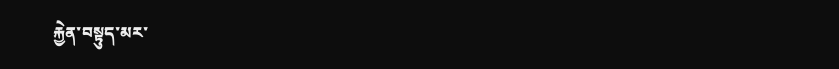རྐྱེན་བསྟུད་མར་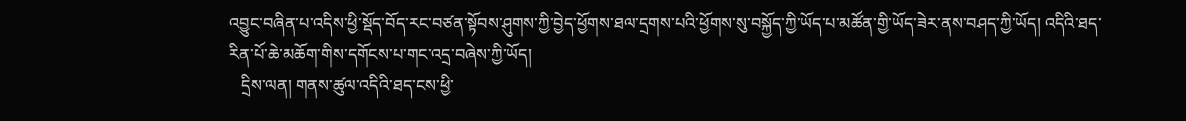འབྱུང་བཞིན་པ་འདིས་ཕྱི་སྡོད་བོད་རང་བཙན་སྟོབས་ཤུགས་ཀྱི་བྱེད་ཕྱོགས་ཐལ་དྲགས་པའི་ཕྱོགས་སུ་བསྐྱོད་ཀྱི་ཡོད་པ་མཚོན་གྱི་ཡོད་ཟེར་ནས་བཤད་ཀྱི་ཡོད། འདིའི་ཐད་རིན་པོ་ཆེ་མཆོག་གིས་དགོངས་པ་གང་འདྲ་བཞེས་ཀྱི་ཡོད།
   དྲིས་ལན། གནས་ཚུལ་འདིའི་ཐད་ངས་ཕྱི་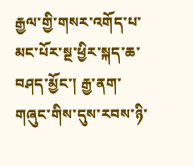རྒྱལ་གྱི་གསར་འགོད་པ་མང་པོར་སྔ་ཕྱིར་སྐད་ཆ་བཤད་མྱོང་། རྒྱ་ནག་གཞུང་གིས་དུས་རབས་ཉི་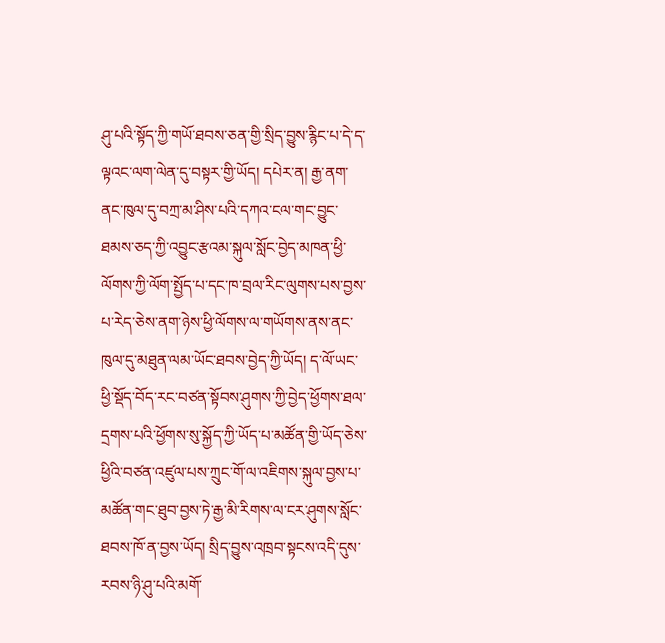ཤུ་པའི་སྟོད་ཀྱི་གཡོ་ཐབས་ཅན་གྱི་སྲིད་བྱུས་རྙིང་པ་དེ་ད་ལྟའང་ལག་ལེན་དུ་བསྟར་གྱི་ཡོད། དཔེར་ན། རྒྱ་ནག་ནང་ཁུལ་དུ་བཀྲ་མ་ཤིས་པའི་དཀའ་ངལ་གང་བྱུང་ཐམས་ཅད་ཀྱི་འབྱུང་རྩའམ་སྐུལ་སློང་བྱེད་མཁན་ཕྱི་ལོགས་ཀྱི་ལོག་སྤྱོད་པ་དང་ཁ་བྲལ་རིང་ལུགས་པས་བྱས་པ་རེད་ཅེས་ནག་ཉེས་ཕྱི་ལོགས་ལ་གཡོགས་ནས་ནང་ཁུལ་དུ་མཐུན་ལམ་ཡོང་ཐབས་བྱེད་ཀྱི་ཡོད། ད་ལོ་ཡང་ཕྱི་སྡོད་བོད་རང་བཙན་སྟོབས་ཤུགས་ཀྱི་བྱེད་ཕྱོགས་ཐལ་དྲགས་པའི་ཕྱོགས་སུ་སྐྱོད་ཀྱི་ཡོད་པ་མཚོན་གྱི་ཡོད་ཅེས་ཕྱིའི་བཙན་འཛུལ་པས་ཀྲུང་གོ་ལ་འཇིགས་སྐུལ་བྱས་པ་མཚོན་གང་ཐུབ་བྱས་ཏེ་རྒྱ་མི་རིགས་ལ་ངར་ཤུགས་སློང་ཐབས་ཁོ་ན་བྱས་ཡོད། སྲིད་བྱུས་འཁྲབ་སྟངས་འདི་དུས་རབས་ཉི་ཤུ་པའི་མགོ་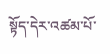སྟོད་དེར་འཚམ་པོ་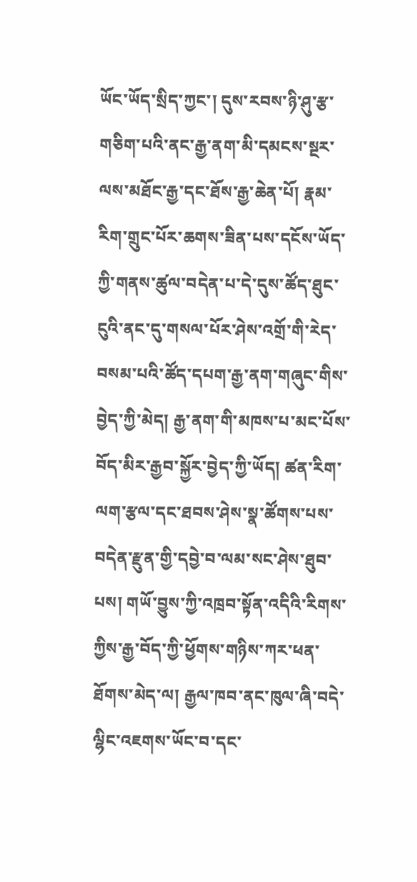ཡོང་ཡོད་སྲིད་ཀྱང་། དུས་རབས་ཉི་ཤུ་རྩ་གཅིག་པའི་ནང་རྒྱ་ནག་མི་དམངས་སྔར་ལས་མཐོང་རྒྱ་དང་ཐོས་རྒྱ་ཆེན་པོ། རྣམ་རིག་གྲུང་པོར་ཆགས་ཟིན་པས་དངོས་ཡོད་ཀྱི་གནས་ཚུལ་བདེན་པ་དེ་དུས་ཚོད་ཐུང་ངུའི་ནང་དུ་གསལ་པོར་ཤེས་འགྲོ་གི་རེད་བསམ་པའི་ཚོད་དཔག་རྒྱ་ནག་གཞུང་གིས་བྱེད་ཀྱི་མེད། རྒྱ་ནག་གི་མཁས་པ་མང་པོས་བོད་མིར་རྒྱབ་སྐྱོར་བྱེད་ཀྱི་ཡོད། ཚན་རིག་ལག་རྩལ་དང་ཐབས་ཤེས་སྣ་ཚོགས་པས་བདེན་རྫུན་གྱི་དབྱེ་བ་ལམ་སང་ཤེས་ཐུབ་པས། གཡོ་བྱུས་ཀྱི་འཁྲབ་སྟོན་འདིའི་རིགས་ཀྱིས་རྒྱ་བོད་ཀྱི་ཕྱོགས་གཉིས་ཀར་ཕན་ཐོགས་མེད་ལ། རྒྱལ་ཁབ་ནང་ཁུལ་ཞི་བདེ་ལྷིང་འཇགས་ཡོང་བ་དང་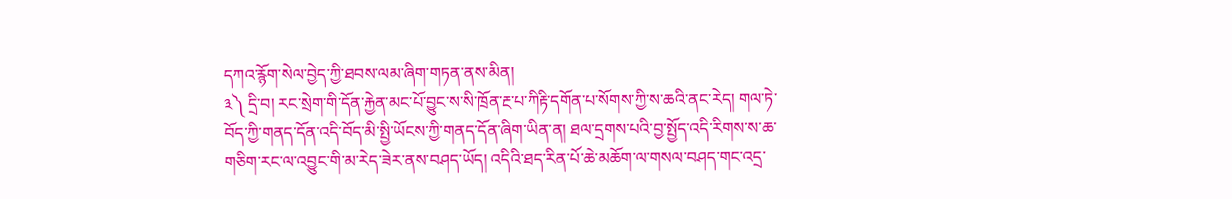དཀའ་རྙོག་སེལ་བྱེད་ཀྱི་ཐབས་ལམ་ཞིག་གཏན་ནས་མིན།
༣༽ དྲི་བ། རང་སྲེག་གི་དོན་རྐྱེན་མང་པོ་བྱུང་ས་སི་ཁྲོན་རྔ་པ་ཀིརྟི་དགོན་པ་སོགས་ཀྱི་ས་ཆའི་ནང་རེད། གལ་ཏེ་བོད་ཀྱི་གནད་དོན་འདི་བོད་མི་སྤྱི་ཡོངས་ཀྱི་གནད་དོན་ཞིག་ཡིན་ན། ཐལ་དྲགས་པའི་བྱ་སྤྱོད་འདི་རིགས་ས་ཆ་གཅིག་རང་ལ་འབྱུང་གི་མ་རེད་ཟེར་ནས་བཤད་ཡོད། འདིའི་ཐད་རིན་པོ་ཆེ་མཆོག་ལ་གསལ་བཤད་གང་འདྲ་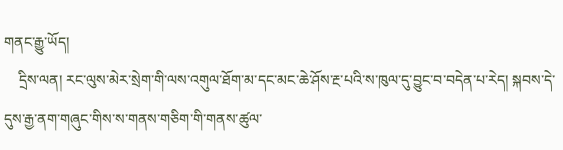གནང་རྒྱུ་ཡོད།
    དྲིས་ལན། རང་ལུས་མེར་སྲེག་གི་ལས་འགུལ་ཐོག་མ་དང་མང་ཆེ་ཤོས་རྔ་པའི་ས་ཁུལ་དུ་བྱུང་བ་བདེན་པ་རེད། སྐབས་དེ་དུས་རྒྱ་ནག་གཞུང་གིས་ས་གནས་གཅིག་གི་གནས་ཚུལ་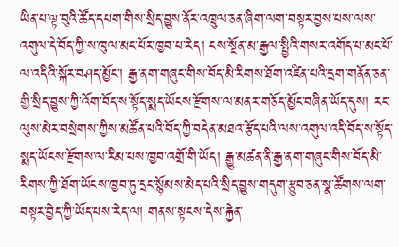ཡིན་པ་ལྟ་བུའི་ཚོད་དཔག་གིས་སྲིད་བྱུས་ནོར་འཁྲུལ་ཅན་ཞིག་ལག་བསྟར་བྱས་པས་ལས་འགུལ་དེ་བོད་ཀྱི་ས་ཁུལ་མང་པོར་ཁྱབ་པ་རེད། ངས་སྔོན་མ་རྒྱལ་སྤྱིའི་གསར་འགོད་པ་མང་པོ་ལ་འདིའི་སྐོར་བཤད་མྱོང་། རྒྱ་ནག་གཞུང་གིས་བོད་མི་རིགས་ཐོག་འཛིན་པའི་དྲག་གནོན་ཅན་གྱི་སྲིད་བྱུས་ཀྱི་འོག་བོད་ས་སྟོད་སྨད་ཡོངས་རྫོགས་ལ་མནར་གཅོད་མྱོང་བཞིན་ཡོད་དུས། རང་ལུས་མེར་བསྲེགས་ཀྱིས་མཚོན་པའི་བོད་ཀྱི་བདེན་མཐའ་རྩོད་པའི་ལས་འགུལ་འདི་བོད་ས་སྟོད་སྨད་ཡོངས་རྫོགས་ལ་རིམ་པས་ཁྱབ་འགྲོ་གི་ཡོད། རྒྱུ་མཚན་ནི་རྒྱ་ནག་གཞུང་གིས་བོད་མི་རིགས་ཀྱི་ཐོག་ཡོངས་ཁྱབ་ཏུ་དྲང་སྙོམས་མེད་པའི་སྲིད་བྱུས་གདུག་རྩུབ་ཅན་སྣ་ཚོགས་ལག་བསྟར་བྱེད་ཀྱི་ཡོད་པས་རེད་ལ། གནས་སྟངས་དེས་རྐྱེན་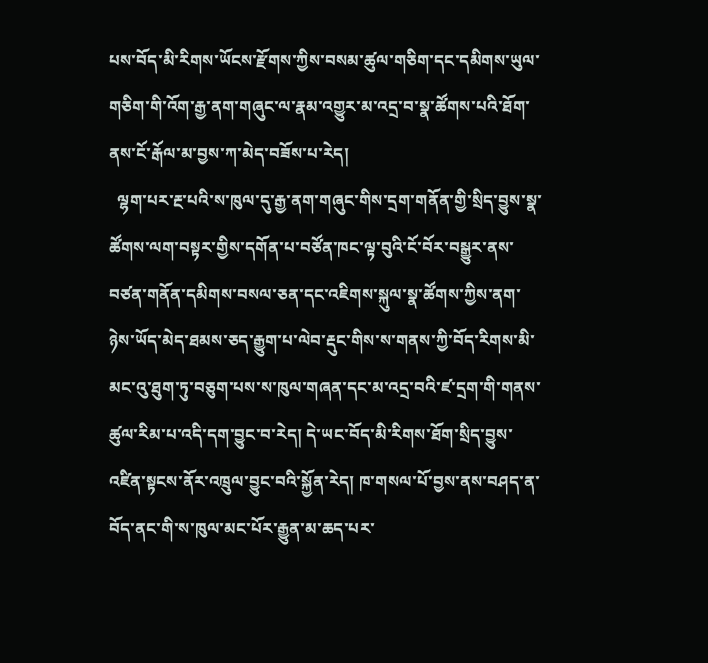པས་བོད་མི་རིགས་ཡོངས་རྫོགས་ཀྱིས་བསམ་ཚུལ་གཅིག་དང་དམིགས་ཡུལ་གཅིག་གི་འོག་རྒྱ་ནག་གཞུང་ལ་རྣམ་འགྱུར་མ་འདྲ་བ་སྣ་ཚོགས་པའི་ཐོག་ནས་ངོ་རྒོལ་མ་བྱས་ཀ་མེད་བཟོས་པ་རེད།
  ལྷག་པར་རྔ་པའི་ས་ཁུལ་དུ་རྒྱ་ནག་གཞུང་གིས་དྲག་གནོན་གྱི་སྲིད་བྱུས་སྣ་ཚོགས་ལག་བསྟར་གྱིས་དགོན་པ་བཙོན་ཁང་ལྟ་བུའི་ངོ་བོར་བསྒྱུར་ནས་བཙན་གནོན་དམིགས་བསལ་ཅན་དང་འཇིགས་སྐུལ་སྣ་ཚོགས་ཀྱིས་ནག་ཉེས་ཡོད་མེད་ཐམས་ཅད་རྒྱུག་པ་ལེབ་རྡུང་གིས་ས་གནས་ཀྱི་བོད་རིགས་མི་མང་འུ་ཐུག་ཏུ་བཅུག་པས་ས་ཁུལ་གཞན་དང་མ་འདྲ་བའི་ཛ་དྲག་གི་གནས་ཚུལ་རིམ་པ་འདི་དག་བྱུང་བ་རེད། དེ་ཡང་བོད་མི་རིགས་ཐོག་སྲིད་བྱུས་འཛིན་སྟངས་ནོར་འཁྲུལ་བྱུང་བའི་སྐྱོན་རེད། ཁ་གསལ་པོ་བྱས་ནས་བཤད་ན་བོད་ནང་གི་ས་ཁུལ་མང་པོར་རྒྱུན་མ་ཆད་པར་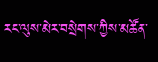རང་ལུས་མེར་བསྲེགས་ཀྱིས་མཚོན་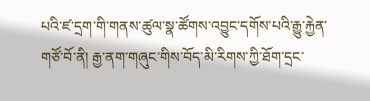པའི་ཛ་དྲག་གི་གནས་ཚུལ་སྣ་ཚོགས་འབྱུང་དགོས་པའི་རྒྱུ་རྐྱེན་གཙོ་བོ་ནི། རྒྱ་ནག་གཞུང་གིས་བོད་མི་རིགས་ཀྱི་ཐོག་དྲང་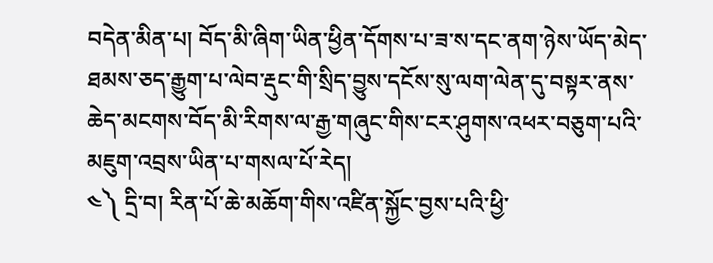བདེན་མིན་པ། བོད་མི་ཞིག་ཡིན་ཕྱིན་དོགས་པ་ཟ་ས་དང་ནག་ཉེས་ཡོད་མེད་ཐམས་ཅད་རྒྱུག་པ་ལེབ་རྡུང་གི་སྲིད་བྱུས་དངོས་སུ་ལག་ལེན་དུ་བསྟར་ནས་ཆེད་མངགས་བོད་མི་རིགས་ལ་རྒྱ་གཞུང་གིས་ངར་ཤུགས་འཕར་བཅུག་པའི་མཇུག་འབྲས་ཡིན་པ་གསལ་པོ་རེད།
༤༽ དྲི་བ། རིན་པོ་ཆེ་མཆོག་གིས་འཛིན་སྐྱོང་བྱས་པའི་ཕྱི་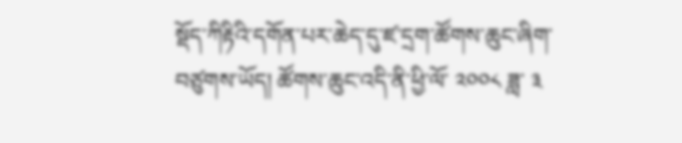སྡོད་ཀིརྟིའི་དགོན་པར་ཆེད་དུ་ཛ་དྲག་ཚོགས་ཆུང་ཞིག་བཙུགས་ཡོད། ཚོགས་ཆུང་འདི་ནི་ཕྱི་ལོ་ ༢༠༠༨ ཟླ་ ༣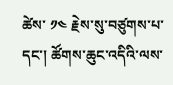ཚེས་ ༡༤ རྗེས་སུ་བཙུགས་པ་དང་། ཚོགས་ཆུང་འདིའི་ལས་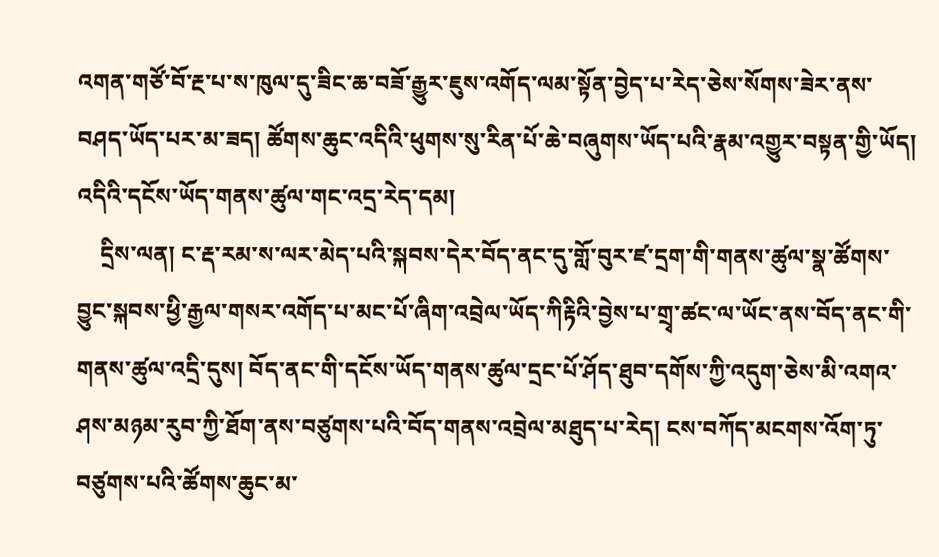འགན་གཙོ་བོ་རྔ་པ་ས་ཁུལ་དུ་ཟིང་ཆ་བཟོ་རྒྱུར་ཇུས་འགོད་ལམ་སྟོན་བྱེད་པ་རེད་ཅེས་སོགས་ཟེར་ནས་བཤད་ཡོད་པར་མ་ཟད། ཚོགས་ཆུང་འདིའི་ཕུགས་སུ་རིན་པོ་ཆེ་བཞུགས་ཡོད་པའི་རྣམ་འགྱུར་བསྟན་གྱི་ཡོད། འདིའི་དངོས་ཡོད་གནས་ཚུལ་གང་འདྲ་རེད་དམ།
    དྲིས་ལན། ང་རྡ་རམ་ས་ལར་མེད་པའི་སྐབས་དེར་བོད་ནང་དུ་གློ་བུར་ཛ་དྲག་གི་གནས་ཚུལ་སྣ་ཚོགས་བྱུང་སྐབས་ཕྱི་རྒྱལ་གསར་འགོད་པ་མང་པོ་ཞིག་འབྲེལ་ཡོད་ཀིརྟིའི་བྱེས་པ་གྲྭ་ཚང་ལ་ཡོང་ནས་བོད་ནང་གི་གནས་ཚུལ་འདྲི་དུས། བོད་ནང་གི་དངོས་ཡོད་གནས་ཚུལ་དྲང་པོ་ཤོད་ཐུབ་དགོས་ཀྱི་འདུག་ཅེས་མི་འགའ་ཤས་མཉམ་རུབ་ཀྱི་ཐོག་ནས་བཙུགས་པའི་བོད་གནས་འབྲེལ་མཐུད་པ་རེད། ངས་བཀོད་མངགས་འོག་ཏུ་བཙུགས་པའི་ཚོགས་ཆུང་མ་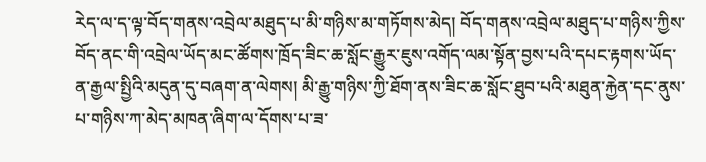རེད་ལ་ད་ལྟ་བོད་གནས་འབྲེལ་མཐུད་པ་མི་གཉིས་མ་གཏོགས་མེད། བོད་གནས་འབྲེལ་མཐུད་པ་གཉིས་ཀྱིས་བོད་ནང་གི་འབྲེལ་ཡོད་མང་ཚོགས་ཁྲོད་ཟིང་ཆ་སློང་རྒྱུར་ཇུས་འགོད་ལམ་སྟོན་བྱས་པའི་དཔང་རྟགས་ཡོད་ན་རྒྱལ་སྤྱིའི་མདུན་དུ་བཞག་ན་ལེགས། མི་རྒྱུ་གཉིས་ཀྱི་ཐོག་ནས་ཟིང་ཆ་སློང་ཐུབ་པའི་མཐུན་རྐྱེན་དང་ནུས་པ་གཉིས་ཀ་མེད་མཁན་ཞིག་ལ་དོགས་པ་ཟ་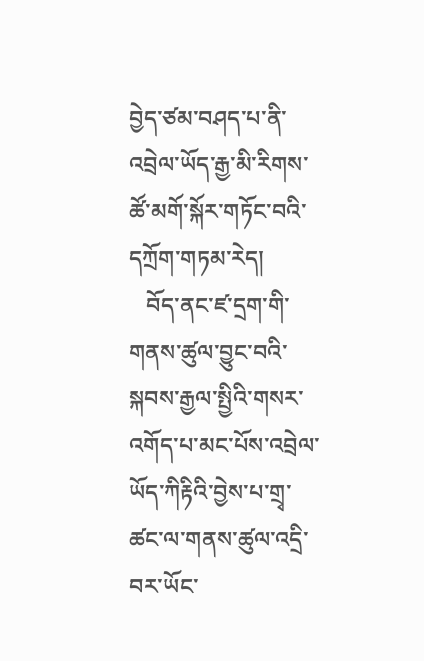བྱེད་ཙམ་བཤད་པ་ནི་འབྲེལ་ཡོད་རྒྱ་མི་རིགས་ཚོ་མགོ་སྐོར་གཏོང་བའི་དཀྲོག་གཏམ་རེད།
   བོད་ནང་ཛ་དྲག་གི་གནས་ཚུལ་བྱུང་བའི་སྐབས་རྒྱལ་སྤྱིའི་གསར་འགོད་པ་མང་པོས་འབྲེལ་ཡོད་ཀིརྟིའི་བྱེས་པ་གྲྭ་ཚང་ལ་གནས་ཚུལ་འདྲི་བར་ཡོང་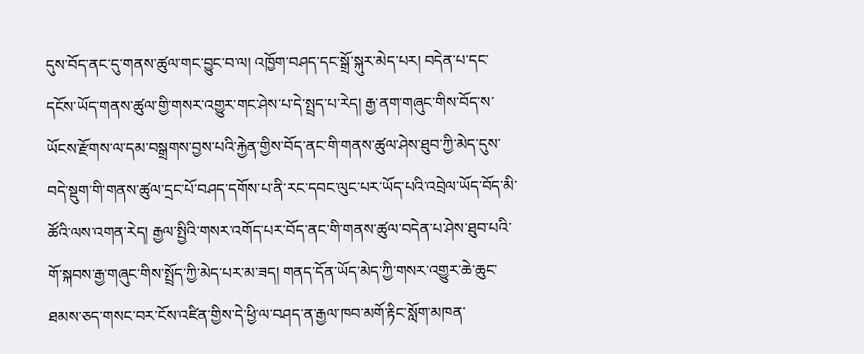དུས་བོད་ནང་དུ་གནས་ཚུལ་གང་བྱུང་བ་ལ། འཁྱོག་བཤད་དང་སྒྲོ་སྐུར་མེད་པར། བདེན་པ་དང་དངོས་ཡོད་གནས་ཚུལ་གྱི་གསར་འགྱུར་གང་ཤེས་པ་དེ་སྤྲད་པ་རེད། རྒྱ་ནག་གཞུང་གིས་བོད་ས་ཡོངས་རྫོགས་ལ་དམ་བསྒྲགས་བྱས་པའི་རྐྱེན་གྱིས་བོད་ནང་གི་གནས་ཚུལ་ཤེས་ཐུབ་ཀྱི་མེད་དུས་བདེ་སྡུག་གི་གནས་ཚུལ་དྲང་པོ་བཤད་དགོས་པ་ནི་རང་དབང་ལུང་པར་ཡོད་པའི་འབྲེལ་ཡོད་བོད་མི་ཚོའི་ལས་འགན་རེད། རྒྱལ་སྤྱིའི་གསར་འགོད་པར་བོད་ནང་གི་གནས་ཚུལ་བདེན་པ་ཤེས་ཐུབ་པའི་གོ་སྐབས་རྒྱ་གཞུང་གིས་སྤྲོད་ཀྱི་མེད་པར་མ་ཟད། གནད་དོན་ཡོད་མེད་ཀྱི་གསར་འགྱུར་ཆེ་ཆུང་ཐམས་ཅད་གསང་བར་ངོས་འཛིན་གྱིས་དེ་ཕྱི་ལ་བཤད་ན་རྒྱལ་ཁབ་མགོ་རྟིང་སློག་མཁན་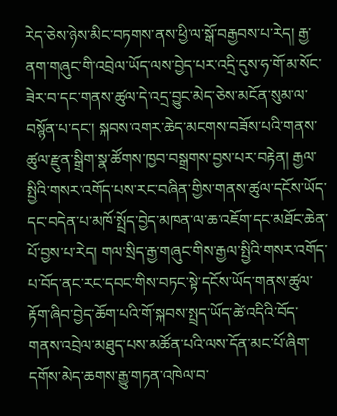རེད་ཅེས་ཉེས་མིང་བཏགས་ནས་ཕྱི་ལ་སྒོ་བརྒྱབས་པ་རེད། རྒྱ་ནག་གཞུང་གི་འབྲེལ་ཡོད་ལས་བྱེད་པར་འདྲི་དུས་ཧ་གོ་མ་སོང་ཟེར་བ་དང་གནས་ཚུལ་དེ་འདྲ་བྱུང་མེད་ཅེས་མངོན་སུམ་ལ་བསྙོན་པ་དང་། སྐབས་འགར་ཆེད་མངགས་བཟོས་པའི་གནས་ཚུལ་རྫུན་སྒྲིག་སྣ་ཚོགས་ཁྱབ་བསྒྲགས་བྱས་པར་བརྟེན། རྒྱལ་སྤྱིའི་གསར་འགོད་པས་རང་བཞིན་གྱིས་གནས་ཚུལ་དངོས་ཡོད་དང་བདེན་པ་མཁོ་སྤྲོད་བྱེད་མཁན་ལ་ཆ་འཇོག་དང་མཐོང་ཆེན་པོ་བྱས་པ་རེད། གལ་སྲིད་རྒྱ་གཞུང་གིས་རྒྱལ་སྤྱིའི་གསར་འགོད་པ་བོད་ནང་རང་དབང་གིས་བཏང་སྟེ་དངོས་ཡོད་གནས་ཚུལ་རྟོག་ཞིབ་བྱེད་ཆོག་པའི་གོ་སྐབས་སྤྲད་ཡོད་ཚེ་འདིའི་བོད་གནས་འབྲེལ་མཐུད་པས་མཚོན་པའི་ལས་དོན་མང་པོ་ཞིག་དགོས་མེད་ཆགས་རྒྱུ་གཏན་འཁེལ་བ་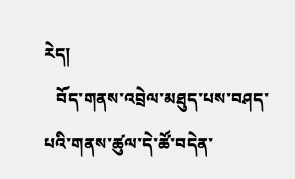རེད།
   བོད་གནས་འབྲེལ་མཐུད་པས་བཤད་པའི་གནས་ཚུལ་དེ་ཚོ་བདེན་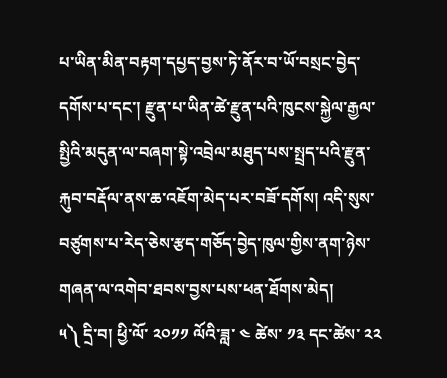པ་ཡིན་མིན་བརྟག་དཔྱད་བྱས་ཏེ་ནོར་བ་ཡོ་བསྲང་བྱེད་དགོས་པ་དང་། རྫུན་པ་ཡིན་ཚེ་རྫུན་པའི་ཁུངས་སྐྱེལ་རྒྱལ་སྤྱིའི་མདུན་ལ་བཞག་སྟེ་འབྲེལ་མཐུད་པས་སྤྲད་པའི་རྫུན་རྐུབ་བརྡོལ་ནས་ཆ་འཇོག་མེད་པར་བཟོ་དགོས། འདི་སུས་བཙུགས་པ་རེད་ཅེས་རྩད་གཅོད་བྱེད་ཁུལ་གྱིས་ནག་ཉེས་གཞན་ལ་འགེབ་ཐབས་བྱས་པས་ཕན་ཐོགས་མེད།
༥༽ དྲི་བ། ཕྱི་ལོ་ ༢༠༡༡ ལོའི་ཟླ་ ༤ ཚེས་ ༡༣ དང་ཚེས་ ༢༢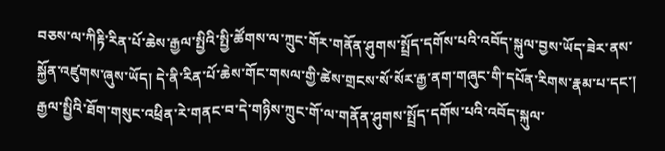བཅས་ལ་ཀིརྟི་རིན་པོ་ཆེས་རྒྱལ་སྤྱིའི་སྤྱི་ཚོགས་ལ་ཀྲུང་གོར་གནོན་ཤུགས་སྤྲོད་དགོས་པའི་འབོད་སྐུལ་བྱས་ཡོད་ཟེར་ནས་སྐྱོན་འཛུགས་ཞུས་ཡོད། དེ་ནི་རིན་པོ་ཆེས་གོང་གསལ་གྱི་ཚེས་གྲངས་སོ་སོར་རྒྱ་ནག་གཞུང་གི་དཔོན་རིགས་རྣམ་པ་དང་། རྒྱལ་སྤྱིའི་ཐོག་གསུང་འཕྲིན་རེ་གནང་བ་དེ་གཉིས་ཀྲུང་གོ་ལ་གནོན་ཤུགས་སྤྲོད་དགོས་པའི་འབོད་སྐུལ་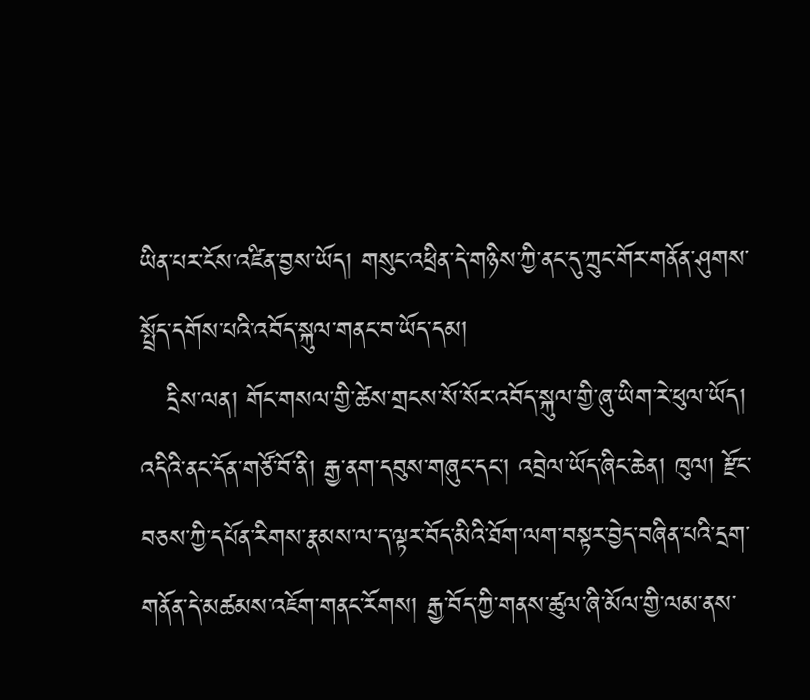ཡིན་པར་ངོས་འཛིན་བྱས་ཡོད། གསུང་འཕྲིན་དེ་གཉིས་ཀྱི་ནང་དུ་ཀྲུང་གོར་གནོན་ཤུགས་སྤྲོད་དགོས་པའི་འབོད་སྐུལ་གནང་བ་ཡོད་དམ།
   དྲིས་ལན། གོང་གསལ་གྱི་ཚེས་གྲངས་སོ་སོར་འབོད་སྐུལ་གྱི་ཞུ་ཡིག་རེ་ཕུལ་ཡོད། འདིའི་ནང་དོན་གཙོ་བོ་ནི། རྒྱ་ནག་དབུས་གཞུང་དང་། འབྲེལ་ཡོད་ཞིང་ཆེན། ཁུལ། རྫོང་བཅས་ཀྱི་དཔོན་རིགས་རྣམས་ལ་ད་ལྟར་བོད་མིའི་ཐོག་ལག་བསྟར་བྱེད་བཞིན་པའི་དྲག་གནོན་དེ་མཚམས་འཇོག་གནང་རོགས། རྒྱ་བོད་ཀྱི་གནས་ཚུལ་ཞི་མོལ་གྱི་ལམ་ནས་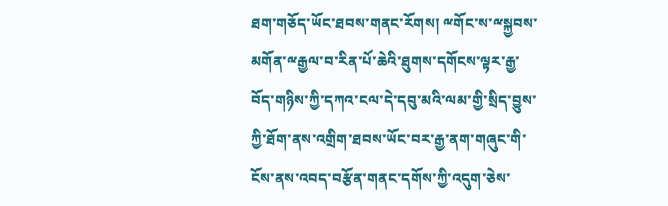ཐག་གཅོད་ཡོང་ཐབས་གནང་རོགས། ྋགོང་ས་ྋསྐྱབས་མགོན་ྋརྒྱལ་བ་རིན་པོ་ཆེའི་ཐུགས་དགོངས་ལྟར་རྒྱ་བོད་གཉིས་ཀྱི་དཀའ་ངལ་དེ་དབུ་མའི་ལམ་གྱི་སྲིད་བྱུས་ཀྱི་ཐོག་ནས་འགྲིག་ཐབས་ཡོང་བར་རྒྱ་ནག་གཞུང་གི་ངོས་ནས་འབད་བརྩོན་གནང་དགོས་ཀྱི་འདུག་ཅེས་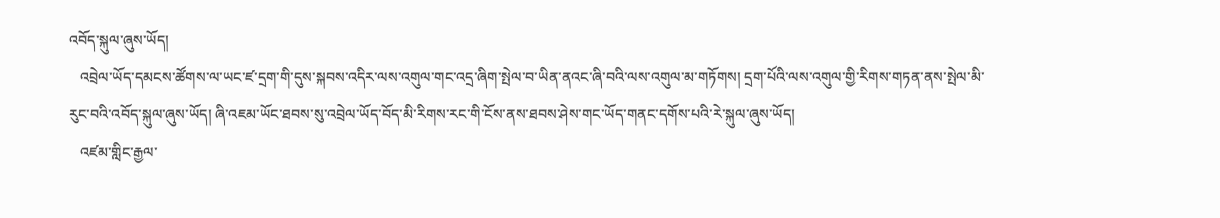འབོད་སྐུལ་ཞུས་ཡོད།
   འབྲེལ་ཡོད་དམངས་ཚོགས་ལ་ཡང་ཛ་དྲག་གི་དུས་སྐབས་འདིར་ལས་འགུལ་གང་འདྲ་ཞིག་སྤེལ་བ་ཡིན་ནའང་ཞི་བའི་ལས་འགུལ་མ་གཏོགས། དྲག་པོའི་ལས་འགུལ་གྱི་རིགས་གཏན་ནས་སྤེལ་མི་རུང་བའི་འབོད་སྐུལ་ཞུས་ཡོད། ཞི་འཇམ་ཡོང་ཐབས་སུ་འབྲེལ་ཡོད་བོད་མི་རིགས་རང་གི་ངོས་ནས་ཐབས་ཤེས་གང་ཡོད་གནང་དགོས་པའི་རེ་སྐུལ་ཞུས་ཡོད།
   འཛམ་གླིང་རྒྱལ་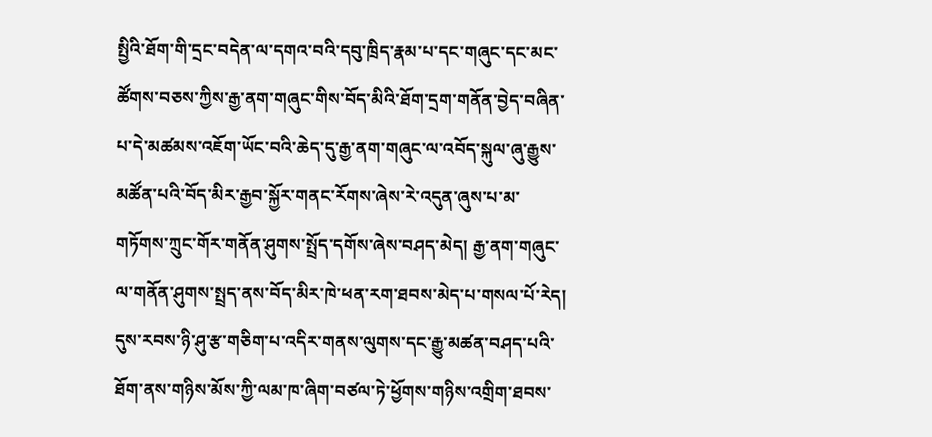སྤྱིའི་ཐོག་གི་དྲང་བདེན་ལ་དགའ་བའི་དབུ་ཁྲིད་རྣམ་པ་དང་གཞུང་དང་མང་ཚོགས་བཅས་ཀྱིས་རྒྱ་ནག་གཞུང་གིས་བོད་མིའི་ཐོག་དྲག་གནོན་བྱེད་བཞིན་པ་དེ་མཚམས་འཇོག་ཡོང་བའི་ཆེད་དུ་རྒྱ་ནག་གཞུང་ལ་འབོད་སྐུལ་ཞུ་རྒྱུས་མཚོན་པའི་བོད་མིར་རྒྱབ་སྐྱོར་གནང་རོགས་ཞེས་རེ་འདུན་ཞུས་པ་མ་གཏོགས་ཀྲུང་གོར་གནོན་ཤུགས་སྤྲོད་དགོས་ཞེས་བཤད་མེད། རྒྱ་ནག་གཞུང་ལ་གནོན་ཤུགས་སྤྲད་ནས་བོད་མིར་ཁེ་ཕན་རག་ཐབས་མེད་པ་གསལ་པོ་རེད། དུས་རབས་ཉི་ཤུ་རྩ་གཅིག་པ་འདིར་གནས་ལུགས་དང་རྒྱུ་མཚན་བཤད་པའི་ཐོག་ནས་གཉིས་མོས་ཀྱི་ལམ་ཁ་ཞིག་བཙལ་ཏེ་ཕྱོགས་གཉིས་འགྲིག་ཐབས་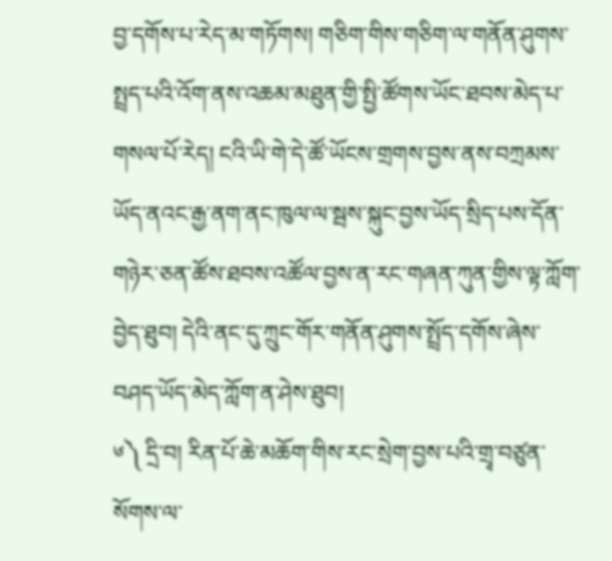བྱ་དགོས་པ་རེད་མ་གཏོགས། གཅིག་གིས་གཅིག་ལ་གནོན་ཤུགས་སྤྲད་པའི་འོག་ནས་འཆམ་མཐུན་གྱི་སྤྱི་ཚོགས་ཡོང་ཐབས་མེད་པ་གསལ་པོ་རེད། ངའི་ཡི་གེ་དེ་ཚོ་ཡོངས་གྲགས་བྱས་ནས་བཀྲམས་ཡོད་ནའང་རྒྱ་ནག་ནང་ཁུལ་ལ་སྦས་སྐུང་བྱས་ཡོད་སྲིད་པས་དོན་གཉེར་ཅན་ཚོས་ཐབས་འཚོལ་བྱས་ན་རང་གཞན་ཀུན་གྱིས་ལྟ་ཀློག་བྱེད་ཐུབ། དེའི་ནང་དུ་ཀྲུང་གོར་གནོན་ཤུགས་སྤྲོད་དགོས་ཞེས་བཤད་ཡོད་མེད་ཀློག་ན་ཤེས་ཐུབ།
༦༽ དྲི་བ། རིན་པོ་ཆེ་མཆོག་གིས་རང་སྲེག་བྱས་པའི་གྲྭ་བཙུན་སོགས་ལ་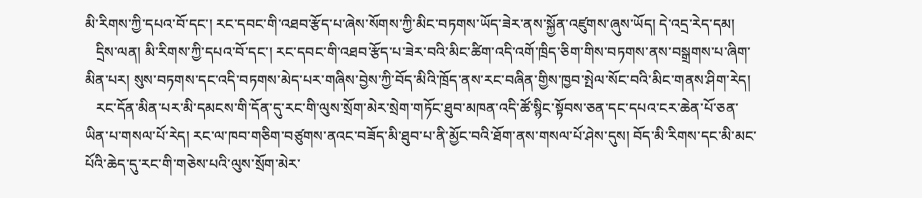མི་རིགས་ཀྱི་དཔའ་བོ་དང་། རང་དབང་གི་འཐབ་རྩོད་པ་ཞེས་སོགས་ཀྱི་མིང་བཏགས་ཡོད་ཟེར་ནས་སྐྱོན་འཛུགས་ཞུས་ཡོད། དེ་འདྲ་རེད་དམ།
   དྲིས་ལན། མི་རིགས་ཀྱི་དཔའ་བོ་དང་། རང་དབང་གི་འཐབ་རྩོད་པ་ཟེར་བའི་མིང་ཚིག་འདི་འགོ་ཁྲིད་ཅིག་གིས་བཏགས་ནས་བསྒྲགས་པ་ཞིག་མིན་པར། སུས་བཏགས་དང་འདི་བཏགས་མེད་པར་གཞིས་བྱེས་ཀྱི་བོད་མིའི་ཁྲོད་ནས་རང་བཞིན་གྱིས་ཁྱབ་སྤེལ་སོང་བའི་མིང་གནས་ཤིག་རེད།
   རང་དོན་མིན་པར་མི་དམངས་གི་དོན་དུ་རང་གི་ལུས་སྲོག་མེར་སྲེག་གཏོང་ཐུབ་མཁན་འདི་ཚོ་སྙིང་སྟོབས་ཅན་དང་དཔའ་ངར་ཆེན་པོ་ཅན་ཡིན་པ་གསལ་པོ་རེད། རང་ལ་ཁབ་གཅིག་བཙུགས་ནའང་བཟོད་མི་ཐུབ་པ་ནི་མྱོང་བའི་ཐོག་ནས་གསལ་པོ་ཤེས་དུས། བོད་མི་རིགས་དང་མི་མང་པོའི་ཆེད་དུ་རང་གི་གཅེས་པའི་ལུས་སྲོག་མེར་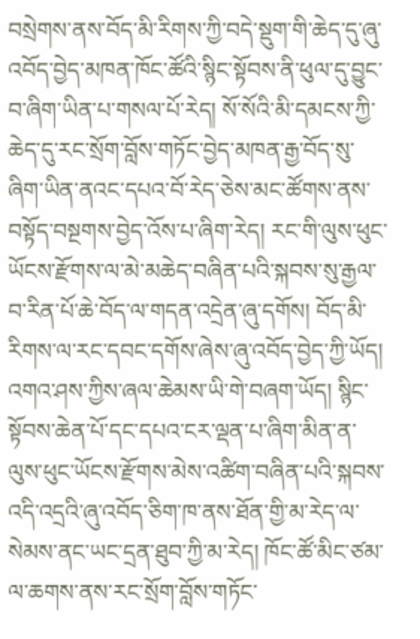བསྲེགས་ནས་བོད་མི་རིགས་ཀྱི་བདེ་སྡུག་གི་ཆེད་དུ་ཞུ་འབོད་བྱེད་མཁན་ཁོང་ཚོའི་སྙིང་སྟོབས་ནི་ཕུལ་དུ་བྱུང་བ་ཞིག་ཡིན་པ་གསལ་པོ་རེད། སོ་སོའི་མི་དམངས་ཀྱི་ཆེད་དུ་རང་སྲོག་བློས་གཏོང་བྱེད་མཁན་རྒྱ་བོད་སུ་ཞིག་ཡིན་ནའང་དཔའ་བོ་རེད་ཅེས་མང་ཚོགས་ནས་བསྟོད་བསྔགས་བྱེད་འོས་པ་ཞིག་རེད། རང་གི་ལུས་ཕུང་ཡོངས་རྫོགས་ལ་མེ་མཆེད་བཞིན་པའི་སྐབས་སུ་རྒྱལ་བ་རིན་པོ་ཆེ་བོད་ལ་གདན་འདྲེན་ཞུ་དགོས། བོད་མི་རིགས་ལ་རང་དབང་དགོས་ཞེས་ཞུ་འབོད་བྱེད་ཀྱི་ཡོད། འགའ་ཤས་ཀྱིས་ཞལ་ཆེམས་ཡི་གེ་བཞག་ཡོད། སྙིང་སྟོབས་ཆེན་པོ་དང་དཔའ་ངར་ལྡན་པ་ཞིག་མིན་ན་ལུས་ཕུང་ཡོངས་རྫོགས་མེས་འཚིག་བཞིན་པའི་སྐབས་འདི་འདྲའི་ཞུ་འབོད་ཅིག་ཁ་ནས་ཐོན་གྱི་མ་རེད་ལ་སེམས་ནང་ཡང་དྲན་ཐུབ་ཀྱི་མ་རེད། ཁོང་ཚོ་མིང་ཙམ་ལ་ཆགས་ནས་རང་སྲོག་བློས་གཏོང་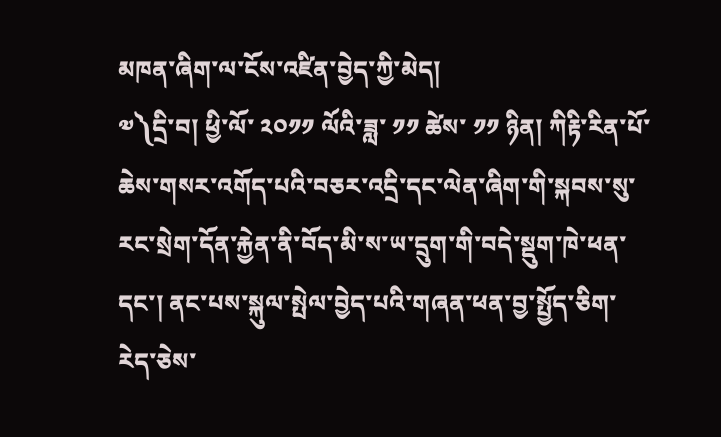མཁན་ཞིག་ལ་ངོས་འཛིན་བྱེད་ཀྱི་མེད།
༧༽དྲི་བ། ཕྱི་ལོ་ ༢༠༡༡ ལོའི་ཟླ་ ༡༡ ཚེས་ ༡༡ ཉིན། ཀིརྟི་རིན་པོ་ཆེས་གསར་འགོད་པའི་བཅར་འདྲི་དང་ལེན་ཞིག་གི་སྐབས་སུ་རང་སྲེག་དོན་རྐྱེན་ནི་བོད་མི་ས་ཡ་དྲུག་གི་བདེ་སྡུག་ཁེ་ཕན་དང་། ནང་པས་སྐུལ་སྤེལ་བྱེད་པའི་གཞན་ཕན་བྱ་སྤྱོད་ཅིག་རེད་ཅེས་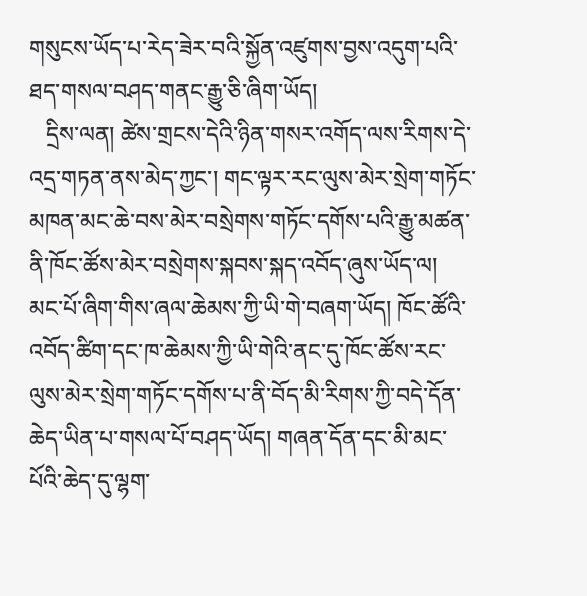གསུངས་ཡོད་པ་རེད་ཟེར་བའི་སྐྱོན་འཛུགས་བྱས་འདུག་པའི་ཐད་གསལ་བཤད་གནང་རྒྱུ་ཅི་ཞིག་ཡོད།
   དྲིས་ལན། ཚེས་གྲངས་དེའི་ཉིན་གསར་འགོད་ལས་རིགས་དེ་འདྲ་གཏན་ནས་མེད་ཀྱང་། གང་ལྟར་རང་ལུས་མེར་སྲེག་གཏོང་མཁན་མང་ཆེ་བས་མེར་བསྲེགས་གཏོང་དགོས་པའི་རྒྱུ་མཚན་ནི་ཁོང་ཚོས་མེར་བསྲེགས་སྐབས་སྐད་འབོད་ཞུས་ཡོད་ལ། མང་པོ་ཞིག་གིས་ཞལ་ཆེམས་ཀྱི་ཡི་གེ་བཞག་ཡོད། ཁོང་ཚོའི་འབོད་ཚིག་དང་ཁ་ཆེམས་ཀྱི་ཡི་གེའི་ནང་དུ་ཁོང་ཚོས་རང་ལུས་མེར་སྲེག་གཏོང་དགོས་པ་ནི་བོད་མི་རིགས་ཀྱི་བདེ་དོན་ཆེད་ཡིན་པ་གསལ་པོ་བཤད་ཡོད། གཞན་དོན་དང་མི་མང་པོའི་ཆེད་དུ་ལྷག་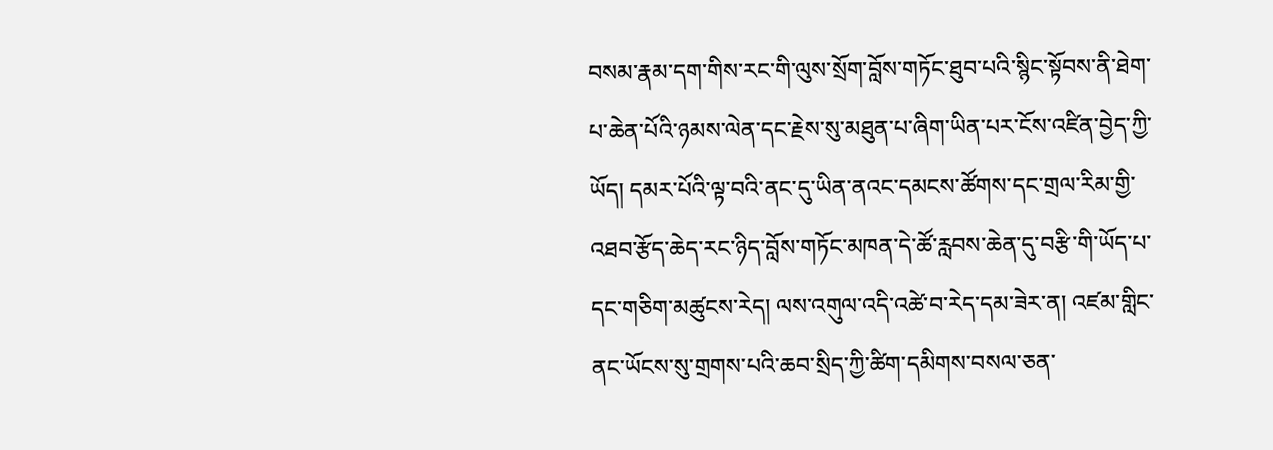བསམ་རྣམ་དག་གིས་རང་གི་ལུས་སྲོག་བློས་གཏོང་ཐུབ་པའི་སྙིང་སྟོབས་ནི་ཐེག་པ་ཆེན་པོའི་ཉམས་ལེན་དང་རྗེས་སུ་མཐུན་པ་ཞིག་ཡིན་པར་ངོས་འཛིན་བྱེད་ཀྱི་ཡོད། དམར་པོའི་ལྟ་བའི་ནང་དུ་ཡིན་ནའང་དམངས་ཚོགས་དང་གྲལ་རིམ་གྱི་འཐབ་རྩོད་ཆེད་རང་ཉིད་བློས་གཏོང་མཁན་དེ་ཚོ་རླབས་ཆེན་དུ་བརྩི་གི་ཡོད་པ་དང་གཅིག་མཚུངས་རེད། ལས་འགུལ་འདི་འཚེ་བ་རེད་དམ་ཟེར་ན། འཛམ་གླིང་ནང་ཡོངས་སུ་གྲགས་པའི་ཆབ་སྲིད་ཀྱི་ཚིག་དམིགས་བསལ་ཅན་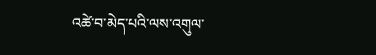འཚེ་བ་མེད་པའི་ལས་འགུལ་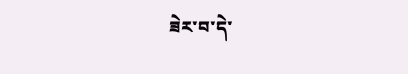ཟེར་བ་དེ་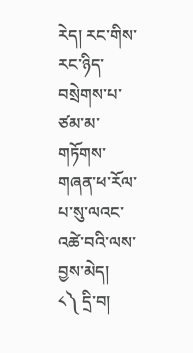རེད། རང་གིས་རང་ཉིད་བསྲེགས་པ་ཙམ་མ་གཏོགས་གཞན་ཕ་རོལ་པ་སུ་ལའང་འཚེ་བའི་ལས་བྱས་མེད།
༨༽ དྲི་བ།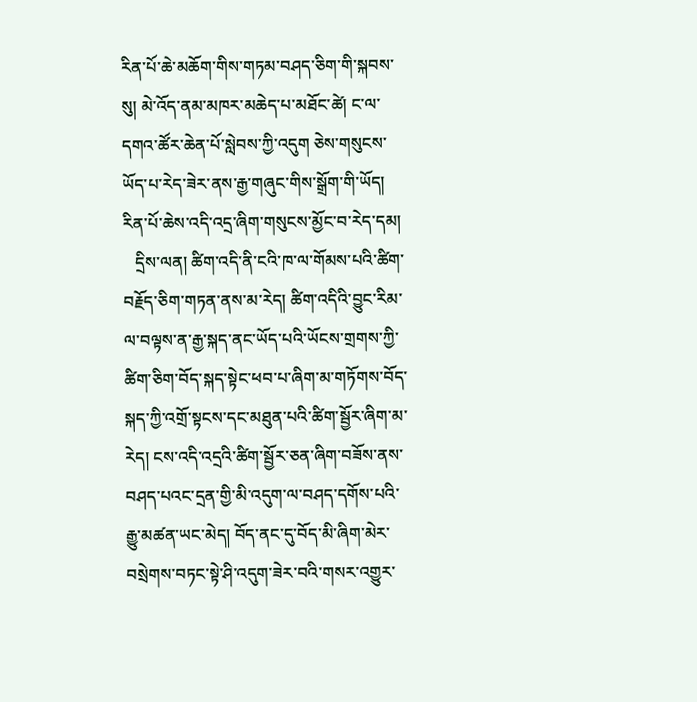རིན་པོ་ཆེ་མཆོག་གིས་གཏམ་བཤད་ཅིག་གི་སྐབས་སུ། མེ་འོད་ནམ་མཁར་མཆེད་པ་མཐོང་ཚེ། ང་ལ་དགའ་ཚོར་ཆེན་པོ་སླེབས་ཀྱི་འདུག ཅེས་གསུངས་ཡོད་པ་རེད་ཟེར་ནས་རྒྱ་གཞུང་གིས་སྒྲོག་གི་ཡོད། རིན་པོ་ཆེས་འདི་འདྲ་ཞིག་གསུངས་མྱོང་བ་རེད་དམ།
   དྲིས་ལན། ཚིག་འདི་ནི་ངའི་ཁ་ལ་གོམས་པའི་ཚིག་བརྗོད་ཅིག་གཏན་ནས་མ་རེད། ཚིག་འདིའི་བྱུང་རིམ་ལ་བལྟས་ན་རྒྱ་སྐད་ནང་ཡོད་པའི་ཡོངས་གྲགས་ཀྱི་ཚིག་ཅིག་བོད་སྐད་སྟེང་ཕབ་པ་ཞིག་མ་གཏོགས་བོད་སྐད་ཀྱི་འགྲོ་སྟངས་དང་མཐུན་པའི་ཚིག་སྦྱོར་ཞིག་མ་རེད། ངས་འདི་འདྲའི་ཚིག་སྦྱོར་ཅན་ཞིག་བཟོས་ནས་བཤད་པའང་དྲན་གྱི་མི་འདུག་ལ་བཤད་དགོས་པའི་རྒྱུ་མཚན་ཡང་མེད། བོད་ནང་དུ་བོད་མི་ཞིག་མེར་བསྲེགས་བཏང་སྟེ་ཤི་འདུག་ཟེར་བའི་གསར་འགྱུར་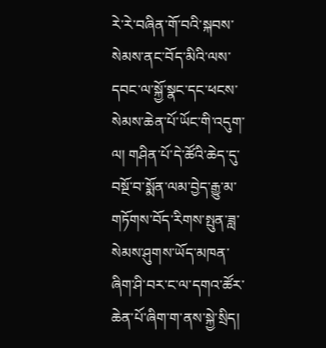རེ་རེ་བཞིན་གོ་བའི་སྐབས་སེམས་ནང་བོད་མིའི་ལས་དབང་ལ་སྐྱོ་སྣང་དང་ཕངས་སེམས་ཆེན་པོ་ཡོང་གི་འདུག་ལ། གཤིན་པོ་དེ་ཚོའི་ཆེད་དུ་བསྔོ་བ་སྨོན་ལམ་བྱེད་རྒྱུ་མ་གཏོགས་བོད་རིགས་སྤུན་ཟླ་སེམས་ཤུགས་ཡོད་མཁན་ཞིག་ཤི་བར་ང་ལ་དགའ་ཚོར་ཆེན་པོ་ཞིག་ག་ནས་སྐྱེ་སྲིད།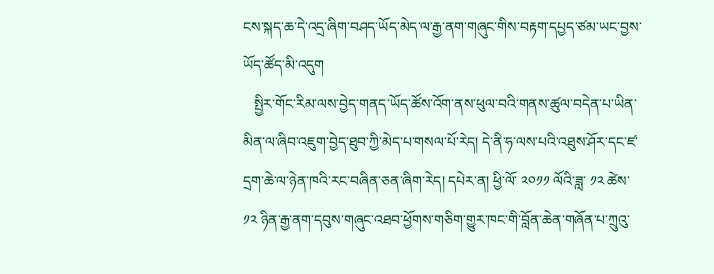ངས་སྐད་ཆ་དེ་འདྲ་ཞིག་བཤད་ཡོད་མེད་ལ་རྒྱ་ནག་གཞུང་གིས་བརྟག་དཔྱད་ཙམ་ཡང་བྱས་ཡོད་ཚོད་མི་འདུག
   སྤྱིར་གོང་རིམ་ལས་བྱེད་གནད་ཡོད་ཚོས་འོག་ནས་ཕུལ་བའི་གནས་ཚུལ་བདེན་པ་ཡིན་མིན་ལ་ཞིབ་འཇུག་བྱེད་ཐུབ་ཀྱི་མེད་པ་གསལ་པོ་རེད། དེ་ནི་ཧ་ལས་པའི་འཐུས་ཤོར་དང་ཛ་དྲག་ཆེ་ལ་ཉེན་ཁའི་རང་བཞིན་ཅན་ཞིག་རེད། དཔེར་ན། ཕྱི་ལོ་ ༢༠༡༡ ལོའི་ཟླ་ ༡༢ ཚེས་ ༡༢ ཉིན་རྒྱ་ནག་དབུས་གཞུང་འཐབ་ཕྱོགས་གཅིག་གྱུར་ཁང་གི་བློན་ཆེན་གཞོན་པ་ཀྲུའུ་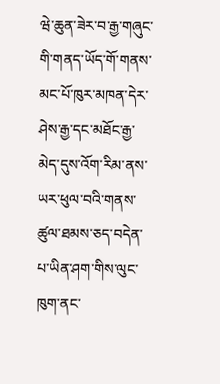ཝེ་ཆུན་ཟེར་བ་རྒྱ་གཞུང་གི་གནད་ཡོད་གོ་གནས་མང་པོ་ཁུར་མཁན་དེར་ཤེས་རྒྱ་དང་མཐོང་རྒྱ་མེད་དུས་འོག་རིམ་ནས་ཡར་ཕུལ་བའི་གནས་ཚུལ་ཐམས་ཅད་བདེན་པ་ཡིན་ཤག་གིས་ལུང་ཁུག་ནང་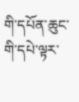གི་དཔོན་ཆུང་གི་དཔེ་ལྟར་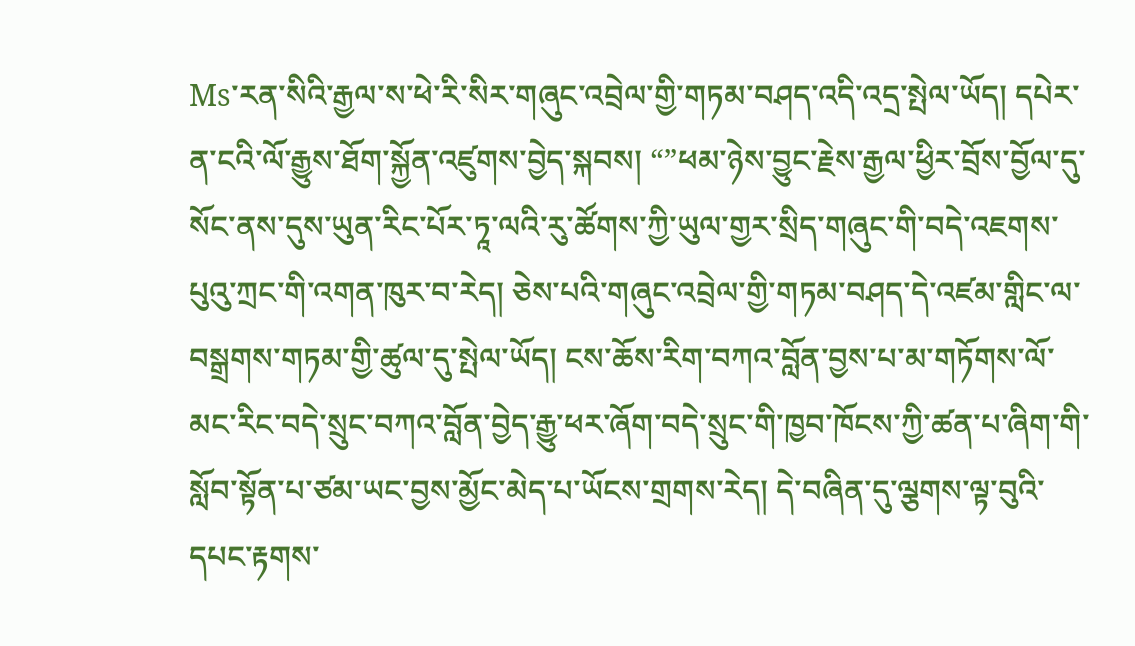Ms་རན་སིའི་རྒྱལ་ས་ཕེ་རི་སིར་གཞུང་འབྲེལ་གྱི་གཏམ་བཤད་འདི་འདྲ་སྤེལ་ཡོད། དཔེར་ན་ངའི་ལོ་རྒྱུས་ཐོག་སྐྱོན་འཛུགས་བྱེད་སྐབས། “”ཕམ་ཉེས་བྱུང་རྗེས་རྒྱལ་ཕྱིར་བྲོས་བྱོལ་དུ་སོང་ནས་དུས་ཡུན་རིང་པོར་ཏཱ་ལའི་རུ་ཚོགས་ཀྱི་ཡུལ་གྱར་སྲིད་གཞུང་གི་བདེ་འཇགས་པུའུ་ཀྲང་གི་འགན་ཁུར་བ་རེད། ཅེས་པའི་གཞུང་འབྲེལ་གྱི་གཏམ་བཤད་དེ་འཛམ་གླིང་ལ་བསྒྲགས་གཏམ་གྱི་ཚུལ་དུ་སྤེལ་ཡོད། ངས་ཆོས་རིག་བཀའ་བློན་བྱས་པ་མ་གཏོགས་ལོ་མང་རིང་བདེ་སྲུང་བཀའ་བློན་བྱེད་རྒྱུ་ཕར་ཞོག་བདེ་སྲུང་གི་ཁྱབ་ཁོངས་ཀྱི་ཚན་པ་ཞིག་གི་སློབ་སྟོན་པ་ཙམ་ཡང་བྱས་མྱོང་མེད་པ་ཡོངས་གྲགས་རེད། དེ་བཞིན་དུ་ལྕགས་ལྟ་བུའི་དཔང་རྟགས་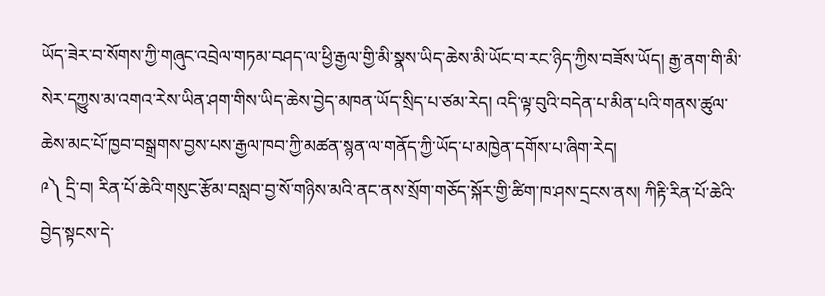ཡོད་ཟེར་བ་སོགས་ཀྱི་གཞུང་འབྲེལ་གཏམ་བཤད་ལ་ཕྱི་རྒྱལ་གྱི་མི་སྣས་ཡིད་ཆེས་མི་ཡོང་བ་རང་ཉིད་ཀྱིས་བཟོས་ཡོད། རྒྱ་ནག་གི་མི་སེར་དཀྱུས་མ་འགའ་རེས་ཡིན་ཤག་གིས་ཡིད་ཆེས་བྱེད་མཁན་ཡོད་སྲིད་པ་ཙམ་རེད། འདི་ལྟ་བུའི་བདེན་པ་མིན་པའི་གནས་ཚུལ་ཆེས་མང་པོ་ཁྱབ་བསྒྲགས་བྱས་པས་རྒྱལ་ཁབ་ཀྱི་མཚན་སྙན་ལ་གནོད་ཀྱི་ཡོད་པ་མཁྱེན་དགོས་པ་ཞིག་རེད།
༩༽ དྲི་བ། རིན་པོ་ཆེའི་གསུང་རྩོམ་བསླབ་བྱ་སོ་གཉིས་མའི་ནང་ནས་སྲོག་གཅོད་སྐོར་གྱི་ཚིག་ཁ་ཤས་དྲངས་ནས། ཀིརྟི་རིན་པོ་ཆེའི་བྱེད་སྟངས་དེ་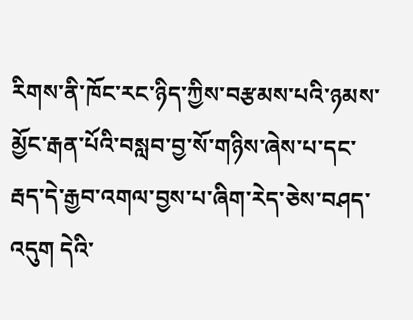རིགས་ནི་ཁོང་རང་ཉིད་ཀྱིས་བརྩམས་པའི་ཉམས་མྱོང་རྒན་པོའི་བསླབ་བྱ་སོ་གཉིས་ཞེས་པ་དང་རྦད་དེ་རྒྱབ་འགལ་བྱས་པ་ཞིག་རེད་ཅེས་བཤད་འདུག དེའི་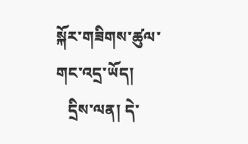སྐོར་གཟིགས་ཚུལ་གང་འདྲ་ཡོད།
   དྲིས་ལན། དེ་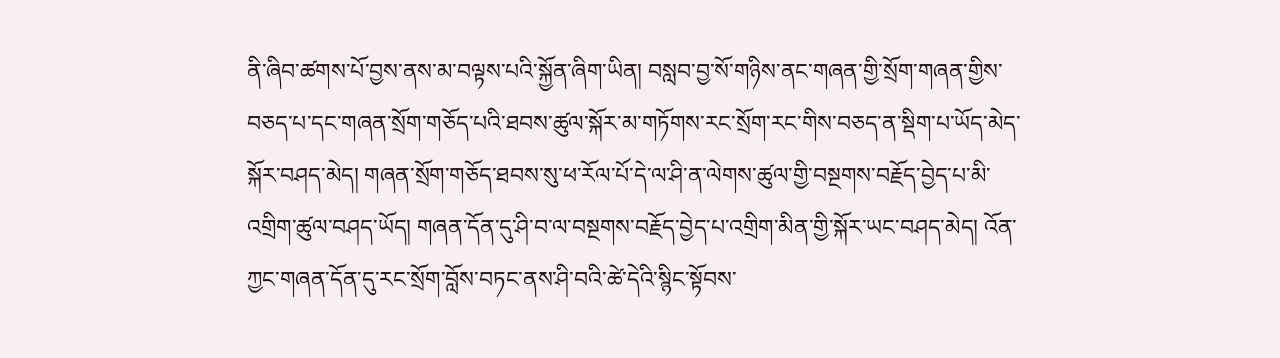ནི་ཞིབ་ཚགས་པོ་བྱས་ནས་མ་བལྟས་པའི་སྐྱོན་ཞིག་ཡིན། བསླབ་བྱ་སོ་གཉིས་ནང་གཞན་གྱི་སྲོག་གཞན་གྱིས་བཅད་པ་དང་གཞན་སྲོག་གཅོད་པའི་ཐབས་ཚུལ་སྐོར་མ་གཏོགས་རང་སྲོག་རང་གིས་བཅད་ན་སྡིག་པ་ཡོད་མེད་སྐོར་བཤད་མེད། གཞན་སྲོག་གཅོད་ཐབས་སུ་ཕ་རོལ་པོ་དེ་ལ་ཤི་ན་ལེགས་ཚུལ་གྱི་བསྔགས་བརྗོད་བྱེད་པ་མི་འགྲིག་ཚུལ་བཤད་ཡོད། གཞན་དོན་དུ་ཤི་བ་ལ་བསྔགས་བརྗོད་བྱེད་པ་འགྲིག་མིན་གྱི་སྐོར་ཡང་བཤད་མེད། འོན་ཀྱང་གཞན་དོན་དུ་རང་སྲོག་བློས་བཏང་ནས་ཤི་བའི་ཚེ་དེའི་སྙིང་སྟོབས་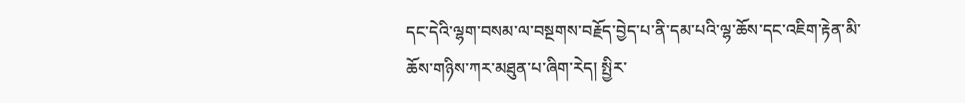དང་དེའི་ལྷག་བསམ་ལ་བསྔགས་བརྗོད་བྱེད་པ་ནི་དམ་པའི་ལྷ་ཆོས་དང་འཇིག་རྟེན་མི་ཆོས་གཉིས་ཀར་མཐུན་པ་ཞིག་རེད། སྤྱིར་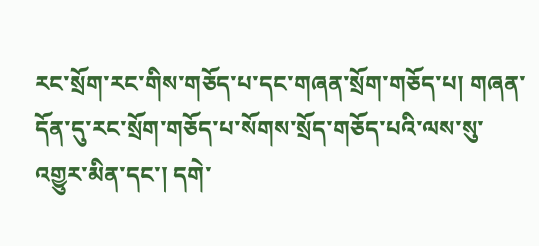རང་སྲོག་རང་གིས་གཅོད་པ་དང་གཞན་སྲོག་གཅོད་པ། གཞན་དོན་དུ་རང་སྲོག་གཅོད་པ་སོགས་སྲོད་གཅོད་པའི་ལས་སུ་འགྱུར་མིན་དང་། དགེ་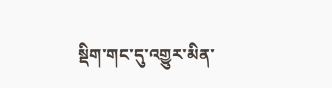སྡིག་གང་དུ་འགྱུར་མིན་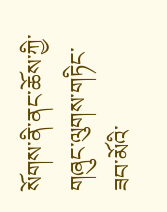སོགས་ནི་ནང་ཆོས་ཀྱི་གཞུང་ལུགས་གཏིང་ཟབ་མོའི་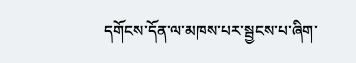དགོངས་དོན་ལ་མཁས་པར་སྦྱངས་པ་ཞིག་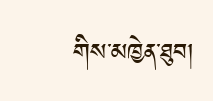གིས་མཁྱེན་ཐུབ།